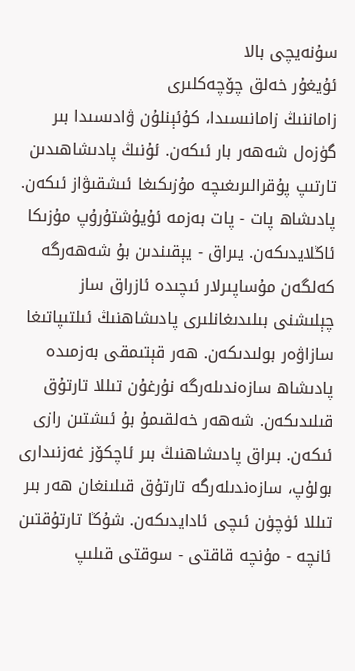سۇنەيچى بالا
ئۇيغۇر خەلق چۆچەكلىرى
زاماننىڭ زامانىسىدا، كۇئېنلۇن ۋادىسىدا بىر گۈزەل شەھەر بار ئىكەن. ئۇنىڭ پادىشاھىدىن تارتىپ پۇقرالىرىغىچە مۇزىكىغا ئىشقىۋاز ئىكەن. پادىشاھ پات - پات بەزمە ئۇيۇشتۇرۇپ مۇزىكا ئاڭلايدىكەن. يىراق - يېقىندىن بۇ شەھەرگە كەلگەن مۇساپىرلار ئىچىدە ئازراق ساز چېلىشنى بىلىدىغانلىرى پادىشاھنىڭ ئىلتىپاتىغا سازاۋەر بولىدىكەن. ھەر قېتىمقى بەزمىدە پادىشاھ سازەندىلەرگە نۇرغۇن تىللا تارتۇق قىلىدىكەن. شەھەر خەلقىمۇ بۇ ئىشتىن رازى ئىكەن. بىراق پادىشاھنىڭ بىر ئاچكۆز غەزنىدارى بولۇپ، سازەندىلەرگە تارتۇق قىلىنغان ھەر بىر تىللا ئۈچۈن ئىچى ئادايدىكەن. شۇڭا تارتۇقتىن ئانچە - مۇنچە قاقتى - سوقتى قىلىپ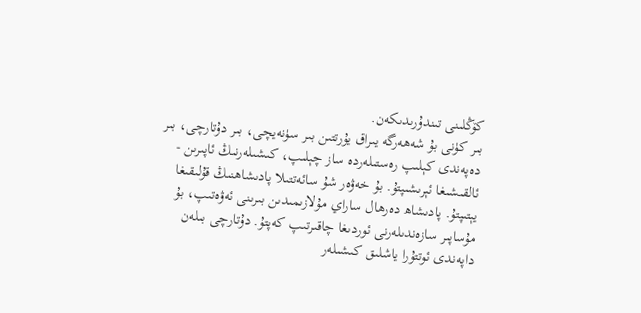كۆڭلىنى تىندۇرىدىكەن.
بىر كۈنى بۇ شەھەرگە يىراق يۇرتتىن بىر سۈنەيچى، بىر دۇتارچى، بىر دەپەندى كېلىپ رەستىلەردە ساز چېلىپ، كىشىلەرنىڭ ئاپىرىن - ئالقىشىغا ئېرىشىپتۇ. بۇ خەۋەر شۇ سائەتتىلا پادىشاھنىڭ قۇلىقىغا يېتىپتۇ. پادىشاھ دەرھال ساراي مۇلازىمىدىن بىرىنى ئەۋەتىپ، بۇ مۇساپىر سازەندىلەرنى ئوردىغا چاقىرتىپ كەپتۇ. دۇتارچى بىلەن داپەندى ئوتتۇرا ياشلىق كىشىلەر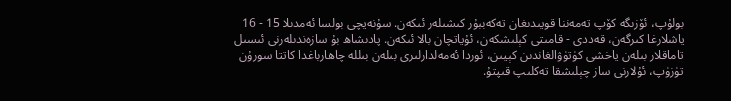بولۇپ، ئۆزىگە كۆپ تەمەننا قويىدىغان تەكەببۇر كىشىلەر ئىكەن. سۇنەيچى بولسا ئەمدىلا 15 - 16 ياشلارغا كىرگەن، قەددى - قامىتى كېلىشكەن، ئۇياتچان بالا ئىكەن. پادىشاھ بۇ سازەندىلەرنى ئىسىل تاماقلار بىلەن ياخشى كۈتۈۋالغاندىن كېيىن، ئوردا ئەمەلدارلىرى بىلەن بىللە چاھارباغدا كاتتا سورۇن تۈزۈپ، ئۇلارنى ساز چېلىشقا تەكلىپ قىپتۇ.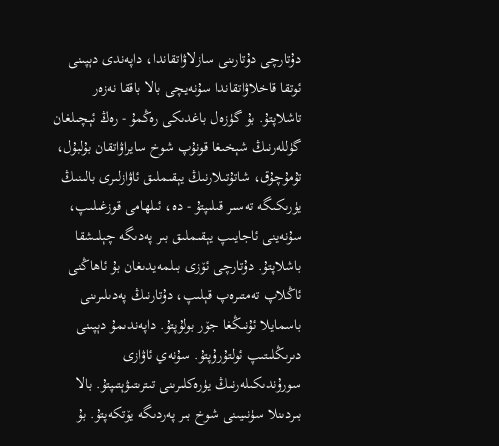دۇتارچى دۇتارىنى سازلاۋاتقاندا، داپەندى دېپىنى ئوتقا قاخلاۋاتقاندا سۇنەيچى بالا باققا نەزەر تاشلاپتۇ. بۇ گۈزەل باغدىكى رەڭمۇ - رەڭ ئېچىلغان گۈللەرنىڭ شېخىغا قونۇپ شوخ سايراۋاتقان بۇلبۇل، تۇمۇچۇق، شاتۇتىلارنىڭ يېقىملىق ئاۋازلىرى بالىنىڭ يۈرىكىگە تەسىر قىلىپتۇ - دە، ئىلھامى قوزغىلىپ، سۇنەينى ئاجايىپ يېقىملىق بىر پەدىگە چېلىشقا باشلاپتۇ. دۇتارچى ئۆزى بىلمەيدىغان بۇ ئاھاڭنى ئاڭلاپ تەمتىرەپ قېلىپ، دۇتارنىڭ پەدىلىرىنى باسمايلا ئۇنىڭغا جۆر بولۇپتۇ. داپەندىمۇ دېپىنى دىرىڭلىتىپ ئولتۇرۇپتۇ. سۇنەي ئاۋازى سورۇندىكىلەرنىڭ يۈرەكلىرىنى تىترىتىۋېتىپتۇ. بالا بىردىنلا سۈنىيىنى شوخ بىر پەردىگە يۆتكەپتۇ. بۇ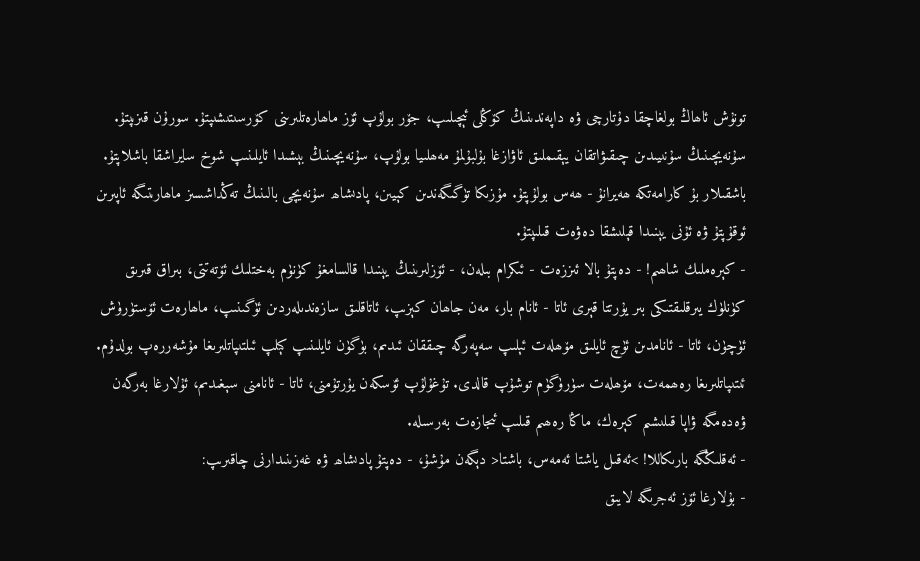تونۇش ئاھاڭ بولغاچقا دۇتارچى ۋە داپەندىنىڭ كۆڭلى ئېچىلىپ، جۆر بولۇپ ئۆز ماھارەتلىرىنى كۆرسىتىشىپتۇ. سورۇن قىزىپتۇ. سۇنەيچىنىڭ سۇنىيىدىن چىقىۋاتقان يېقىملىق ئاۋازغا بۇلبۇلمۇ مەھلىيا بولۇپ، سۇنەيچىنىڭ بېشىدا ئايلىنىپ شوخ سايراشقا باشلاپتۇ. باشقىلار بۇ كارامەتكە ھەيرانۇ - ھەس بولۇپتۇ. مۇزىكا تۈگىگەندىن كېيىن، پادىشاھ سۇنەيچى بالىنىڭ تەڭداشسىز ماھارىتىگە ئاپىرىن ئوقۇپتۇ ۋە ئۇنى يېنىدا قېلىشقا دەۋەت قىلىپتۇ.
- كېرەملىك شاھىم! - دەپتۇ بالا ئىززەت - ئىكرام بىلەن، - ئۆزلىرىنىڭ يېنىدا قالسامغۇ كۈنۈم بەختلىك ئۆتەتتى، بىراق قىرىق كۈنلۈك يىرقلىقتىكى بىر يۇرتتا قېرى ئاتا - ئانام بار، مەن جاھان كېزىپ، ئاتاقلىق سازەندىلەردىن ئۈگىنىپ، ماھارەت ئۆستۈرۈش ئۈچۈن، ئاتا - ئانامدىن ئۈچ ئايلىق مۆھلەت ئېلىپ سەپەرگە چىققان ئىدىم، بۈگۈن ئايلىنىپ كېلپ ئىلتىپاتلىرىغا مۇشەررەپ بولدۇم. ئىتىپاتلىرىغا رەھمەت، مۆھلەت سۈرۈگۈم توشۇپ قالدى. تۇغۇلۇپ ئۆسكەن يۇرتۇمنى، ئاتا - ئانامنى سېغىدىم، ئۇلارغا بەرگەن ۋەدەمگە ۋاپا قىلىشىم كېرەك، ماڭا رەھىم قىلىپ ئىجازەت بەرسىلە.
- ئەقلىڭگە بارىكاللا! >ئەقىل ياشتا ئەمەس، باشتا< دېگەن مۇشۇ، - دەپتۇ پادىشاھ ۋە غەزىنىدارنى چاقىرىپ:
- بۇلارغا ئۆز ئەجرىگە لايىق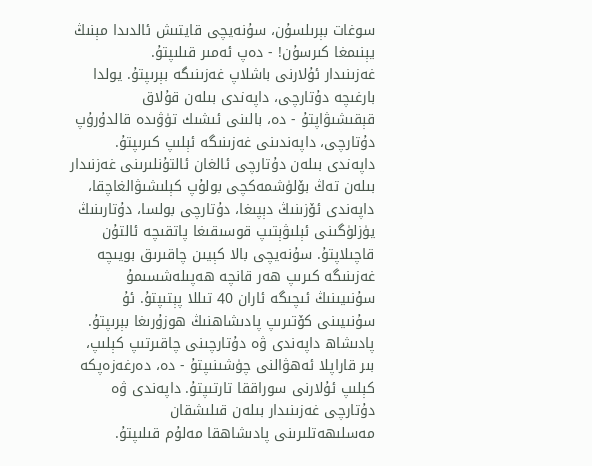سوغات بېرىلسۇن، سۇنەيچى قايتىش ئالدىدا مېنىڭ يېنىمغا كىرسۇن! - دەپ ئەمىر قىلىپتۇ.
غەزىنىدار ئۇلارنى باشلاپ غەزىنىگە بېرىپتۇ. يولدا بارغىچە دۇتارچى، داپەندى بىلەن قۇلاق قېقىشىۋاپتۇ - دە، بالىنى ئىشىك تۈۋىدە قالدۇرۇپ دۇتارچى، داپەندىنى غەزىنىگە ئېلىپ كىرىپتۇ. داپەندى بىلەن دۇتارچى ئالغان ئالتۇنلىرىنى غەزنىدار بىلەن تەڭ بۆلۈشمەكچى بولۇپ كېلىشىۋالغاچقا، داپەندى ئۆزىنىڭ دېپىغا، دۇتارچى بولسا، دۇتارىنىڭ يۈزلۈگىنى ئېلىۋېتىپ قوسىقىغا پاتقىچە ئالتۇن قاچىلاپتۇ. سۇنەيچى بالا كېيىن چاقىرىق بويىچە غەزىنىگە كىرىپ ھەر قانچە ھەپىلەشسىمۇ سۇنىيىنىڭ ئىچىگە ئاران 40 تىللا پېتىپتۇ. ئۇ سۇنىيىنى كۆتىرىپ پادىشاھنىڭ ھوزۇرىغا بېرىپتۇ. پادىشاھ داپەندى ۋە دۇتارچىنى چاقىرتىپ كېلىپ، بىر قاراپلا ئەھۋالنى چۈشىنىپتۇ - دە، دەرغەزەپكە كېلىپ ئۇلارنى سوراققا تارتىپتۇ. داپەندى ۋە دۇتارچى غەزىنىدار بىلەن قىلىشقان مەسلىھەتلىرىنى پادىشاھقا مەلۇم قىلىپتۇ.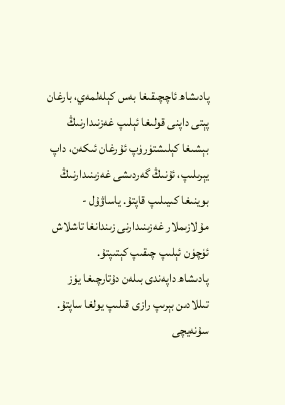پادىشاھ ئاچچىقىغا بەس كېلەلمەي، بارغان پېتى داپنى قولىغا ئېلىپ غەزنىدارنىڭ بېشىغا كېلىشتۈرۈپ ئۇرغان ئىكەن، داپ يېرىلىپ، ئۇنىڭ گەردىشى غەزىنىدارنىڭ بوينىغا كىيىلىپ قاپتۇ. ياساۋۇل - مۇلازىملار غەزىنىدارنى زىندانغا تاشلاش ئۈچۈن ئېلىپ چىقىپ كېتىپتۇ.
پادىشاھ داپەندى بىلەن دۇتارچىغا يۈز تىللادىن بېرىپ رازى قىلىپ يولغا ساپتۇ. سۇنەيچى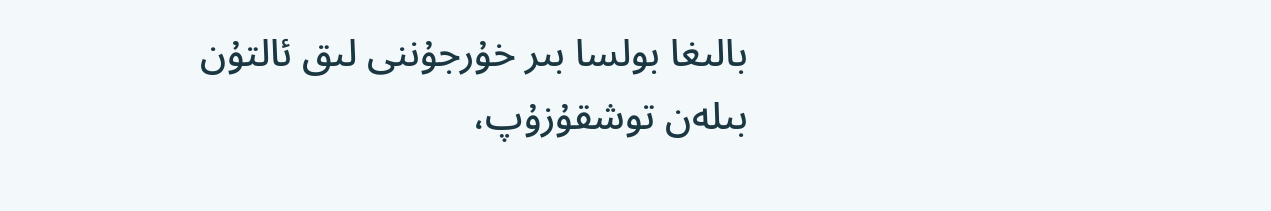بالىغا بولسا بىر خۇرجۇننى لىق ئالتۇن بىلەن توشقۇزۇپ،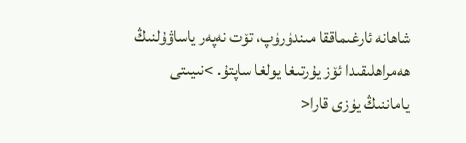شاھانە ئارغىماققا مىندۈرۈپ، تۆت نەپەر ياساۋۇلنىڭ ھەمراھلىقىدا ئۆز يۇرتىغا يولغا ساپتۇ. >نىيىتى ياماننىڭ يۈزى قارا<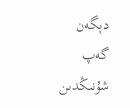دېگەن گەپ شۇنىڭدىن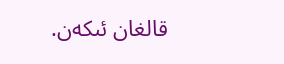قالغان ئىكەن.